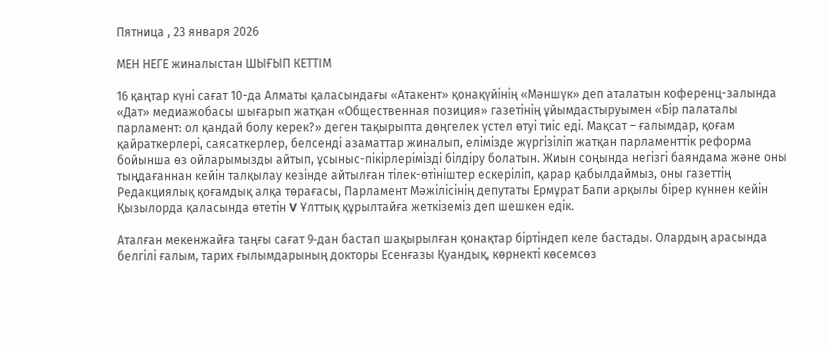Пятница , 23 января 2026

МЕН НЕГЕ жиналыстан ШЫҒЫП КЕТТІМ

16 қаңтар күні сағат 10-да Алматы қаласындағы «Атакент» қонақүйінің «Мәншүк» деп аталатын коференц-залында «Дат» медиажобасы шығарып жатқан «Общественная позиция» газетінің ұйымдастыруымен «Бір палаталы парламент: ол қандай болу керек?» деген тақырыпта дөңгелек үстел өтуі тиіс еді. Мақсат – ғалымдар, қоғам қайраткерлері, саясаткерлер, белсенді азаматтар жиналып, елімізде жүргізіліп жатқан парламенттік реформа бойынша өз ойларымызды айтып, ұсыныс-пікірлерімізді білдіру болатын. Жиын соңында негізгі баяндама және оны тыңдағаннан кейін талқылау кезінде айтылған тілек-өтініштер ескеріліп, қарар қабылдаймыз, оны газеттің Редакциялық қоғамдық алқа төрағасы, Парламент Мәжілісінің депутаты Ермұрат Бапи арқылы бірер күннен кейін Қызылорда қаласында өтетін V Ұлттық құрылтайға жеткіземіз деп шешкен едік.

Аталған мекенжайға таңғы сағат 9‑дан бастап шақырылған қонақтар біртіндеп келе бастады. Олардың арасында белгілі ғалым, тарих ғылымдарының докторы Есенғазы Қуандық, көрнекті көсемсөз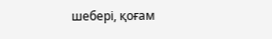шебері, қоғам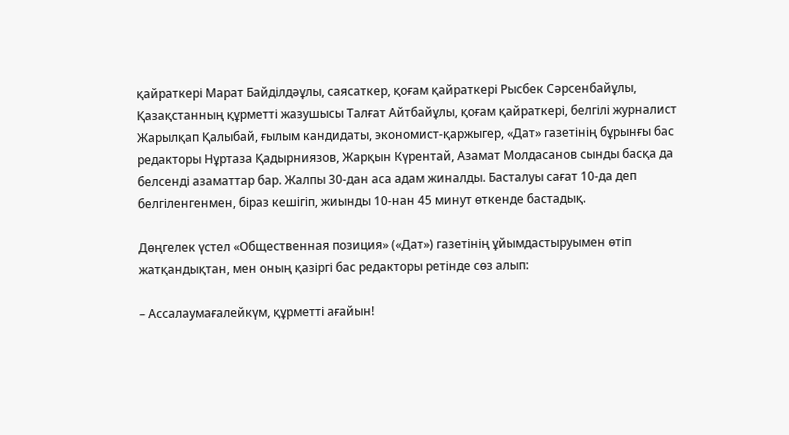қайраткері Марат Байділдәұлы, саясаткер, қоғам қайраткері Рысбек Сәрсенбайұлы, Қазақстанның құрметті жазушысы Талғат Айтбайұлы, қоғам қайраткері, белгілі журналист Жарылқап Қалыбай, ғылым кандидаты, экономист-қаржыгер, «Дат» газетінің бұрынғы бас редакторы Нұртаза Қадырниязов, Жарқын Күрентай, Азамат Молдасанов сынды басқа да белсенді азаматтар бар. Жалпы 30-дан аса адам жиналды. Басталуы сағат 10-да деп белгіленгенмен, біраз кешігіп, жиынды 10-нан 45 минут өткенде бастадық.

Дөңгелек үстел «Общественная позиция» («Дат») газетінің ұйымдастыруымен өтіп жатқандықтан, мен оның қазіргі бас редакторы ретінде сөз алып:

– Ассалаумағалейкүм, құрметті ағайын!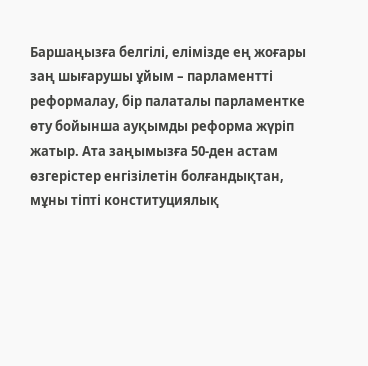Баршаңызға белгілі, елімізде ең жоғары заң шығарушы ұйым – парламентті реформалау, бір палаталы парламентке өту бойынша ауқымды реформа жүріп жатыр. Ата заңымызға 50-ден астам өзгерістер енгізілетін болғандықтан, мұны тіпті конституциялық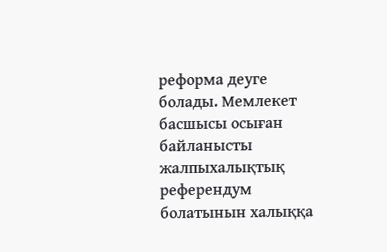реформа деуге болады. Мемлекет басшысы осыған байланысты жалпыхалықтық референдум болатынын халыққа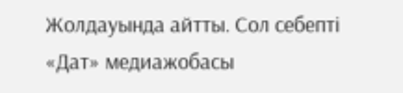Жолдауында айтты. Сол себепті «Дат» медиажобасы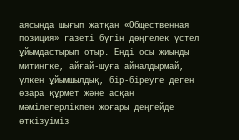аясында шығып жатқан «Общественная позиция» газеті бүгін дөңгелек үстел ұйымдастырып отыр. Енді осы жиынды митингке, айғай-шуға айналдырмай, үлкен ұйымшылдық, бір-біреуге деген өзара құрмет және асқан мәмілегерлікпен жоғары деңгейде өткізуіміз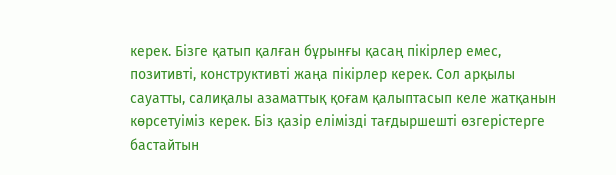керек. Бізге қатып қалған бұрынғы қасаң пікірлер емес, позитивті, конструктивті жаңа пікірлер керек. Сол арқылы сауатты, салиқалы азаматтық қоғам қалыптасып келе жатқанын көрсетуіміз керек. Біз қазір елімізді тағдыршешті өзгерістерге бастайтын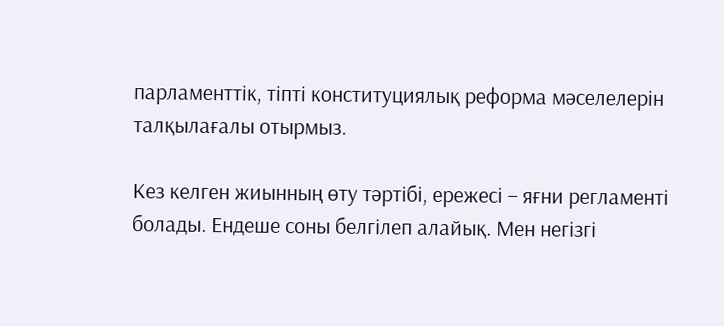парламенттік, тіпті конституциялық реформа мәселелерін талқылағалы отырмыз.

Кез келген жиынның өту тәртібі, ережесі – яғни регламенті болады. Ендеше соны белгілеп алайық. Мен негізгі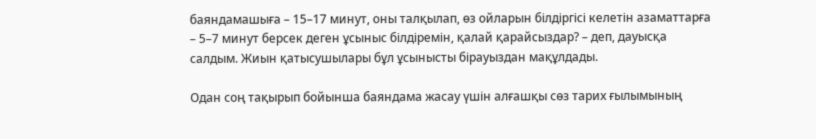баяндамашыға – 15–17 минут, оны талқылап, өз ойларын білдіргісі келетін азаматтарға – 5–7 минут берсек деген ұсыныс білдіремін, қалай қарайсыздар? – деп, дауысқа салдым. Жиын қатысушылары бұл ұсынысты бірауыздан мақұлдады.

Одан соң тақырып бойынша баяндама жасау үшін алғашқы сөз тарих ғылымының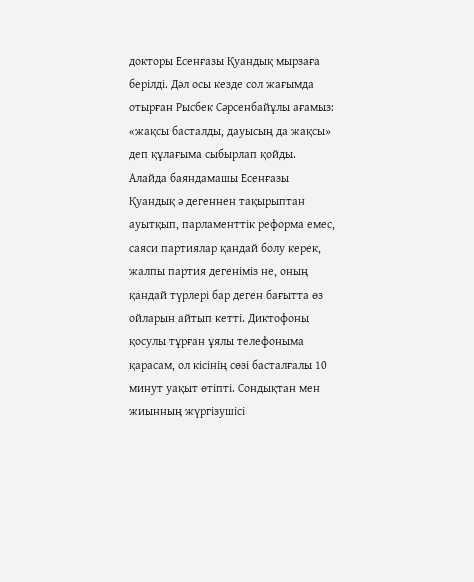докторы Есенғазы Қуандық мырзаға берілді. Дәл осы кезде сол жағымда отырған Рысбек Сәрсенбайұлы ағамыз: «жақсы басталды, дауысың да жақсы» деп құлағыма сыбырлап қойды. Алайда баяндамашы Есенғазы Қуандық ә дегеннен тақырыптан ауытқып, парламенттік реформа емес, саяси партиялар қандай болу керек, жалпы партия дегеніміз не, оның қандай түрлері бар деген бағытта өз ойларын айтып кетті. Диктофоны қосулы тұрған ұялы телефоныма қарасам, ол кісінің сөзі басталғалы 10 минут уақыт өтіпті. Сондықтан мен жиынның жүргізушісі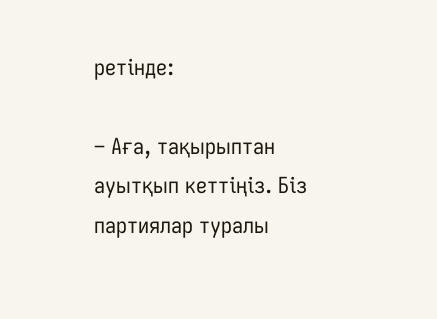ретінде:

– Аға, тақырыптан ауытқып кеттіңіз. Біз партиялар туралы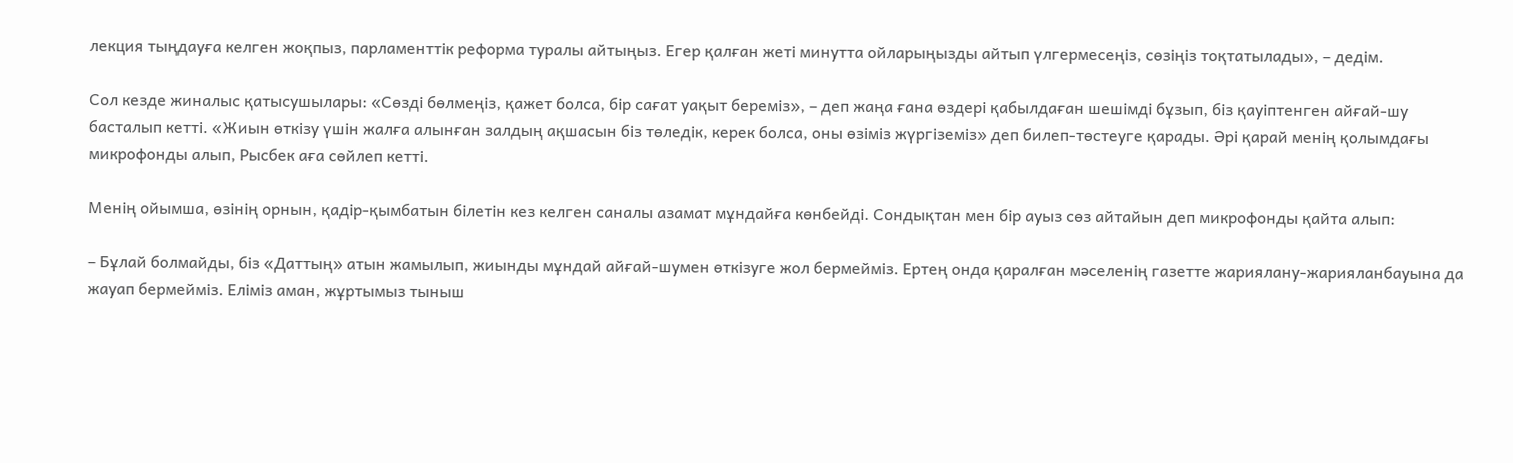лекция тыңдауға келген жоқпыз, парламенттік реформа туралы айтыңыз. Егер қалған жеті минутта ойларыңызды айтып үлгермесеңіз, сөзіңіз тоқтатылады», – дедім.

Сол кезде жиналыс қатысушылары: «Сөзді бөлмеңіз, қажет болса, бір сағат уақыт береміз», – деп жаңа ғана өздері қабылдаған шешімді бұзып, біз қауіптенген айғай-шу басталып кетті. «Жиын өткізу үшін жалға алынған залдың ақшасын біз төледік, керек болса, оны өзіміз жүргіземіз» деп билеп-төстеуге қарады. Әрі қарай менің қолымдағы микрофонды алып, Рысбек аға сөйлеп кетті.

Менің ойымша, өзінің орнын, қадір-қымбатын білетін кез келген саналы азамат мұндайға көнбейді. Сондықтан мен бір ауыз сөз айтайын деп микрофонды қайта алып:

– Бұлай болмайды, біз «Даттың» атын жамылып, жиынды мұндай айғай-шумен өткізуге жол бермейміз. Ертең онда қаралған мәселенің газетте жариялану-жарияланбауына да жауап бермейміз. Еліміз аман, жұртымыз тыныш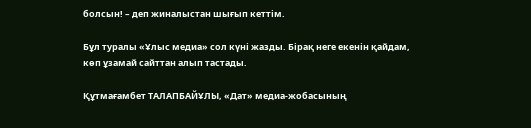болсын! – деп жиналыстан шығып кеттім.

Бұл туралы «Ұлыс медиа» сол күні жазды. Бірақ неге екенін қайдам, көп ұзамай сайттан алып тастады.

Құтмағамбет ТАЛАПБАЙҰЛЫ, «Дат» медиа-жобасының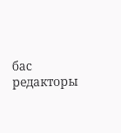бас редакторы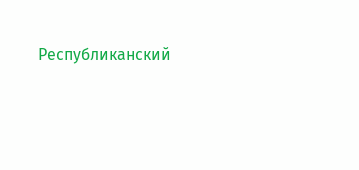Республиканский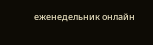еженедельник онлайн